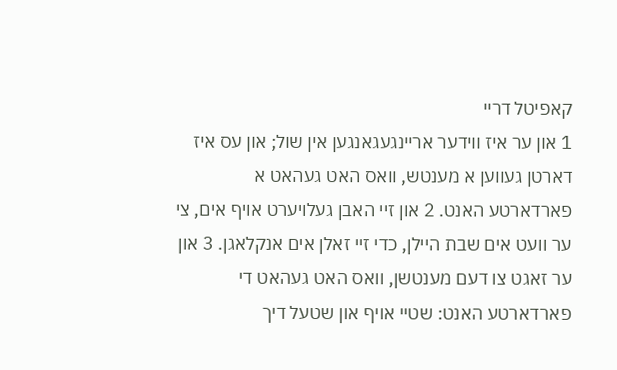קאפיטל דריי
1 און ער איז ווידער אריינגעגאנגען אין שול; און עס איז דארטן געווען א מענטש, וואס האט געהאט א פארדארטע האנט. 2 און זיי האבן געלויערט אויף אים, צי ער וועט אים שבת היילן, כדי זיי זאלן אים אנקלאגן. 3 און ער זאגט צו דעם מענטשן, וואס האט געהאט די פארדארטע האנט: שטיי אויף און שטעל דיך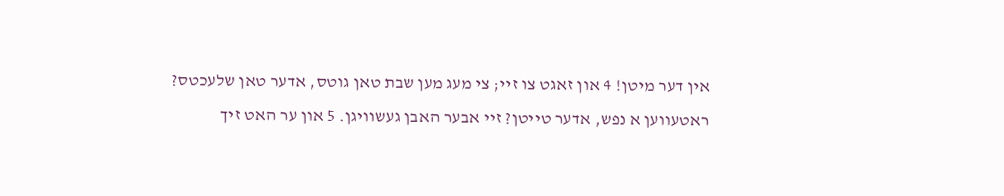אין דער מיטן! 4 און זאגט צו זיי; צי מעג מען שבת טאן גוטס, אדער טאן שלעכטס? ראטעווען א נפש, אדער טייטן? זיי אבער האבן געשוויגן. 5 און ער האט זיך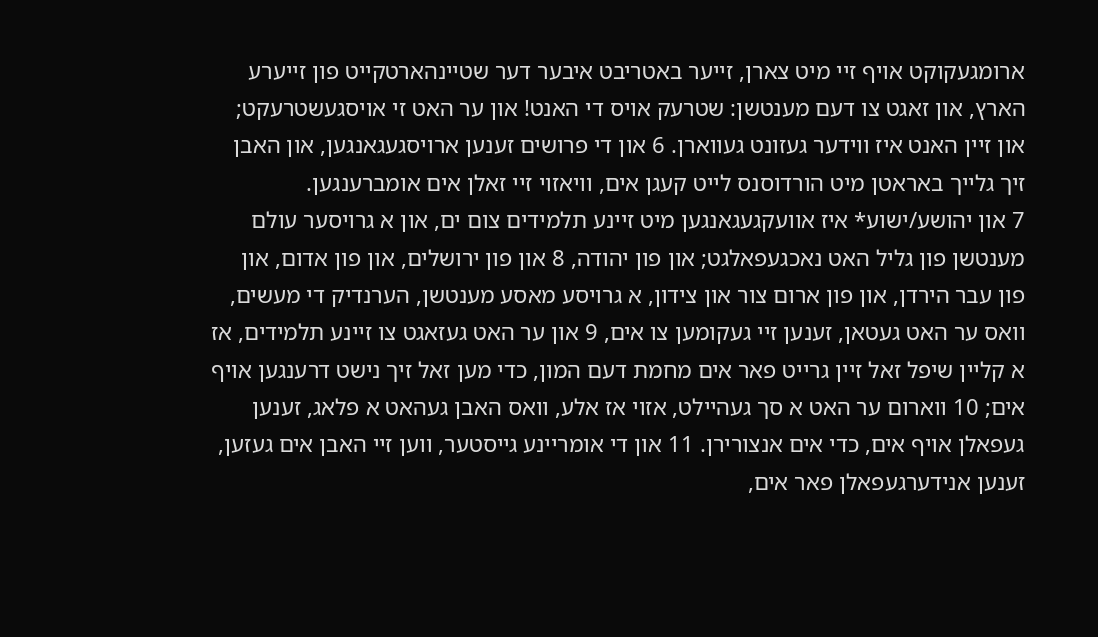ארומגעקוקט אויף זיי מיט צארן, זייער באטריבט איבער דער שטיינהארטקייט פון זייערע הארץ, און זאגט צו דעם מענטשן: שטרעק אויס די האנט! און ער האט זי אויסגעשטרעקט; און זיין האנט איז ווידער געזונט געווארן. 6 און די פרושים זענען ארויסגעגאנגען, און האבן זיך גלייך באראטן מיט הורדוסנס לייט קעגן אים, וויאזוי זיי זאלן אים אומברענגען.
7 און יהושע/ישוע* איז אוועקגעגאנגען מיט זיינע תלמידים צום ים, און א גרויסער עולם מענטשן פון גליל האט נאכגעפאלגט; און פון יהודה, 8 און פון ירושלים, און פון אדום, און פון עבר הירדן, און פון ארום צור און צידון, א גרויסע מאסע מענטשן, הערנדיק די מעשים, וואס ער האט געטאן, זענען זיי געקומען צו אים, 9 און ער האט געזאגט צו זיינע תלמידים, אז א קליין שיפל זאל זיין גרייט פאר אים מחמת דעם המון, כדי מען זאל זיך נישט דרענגען אויף אים; 10 ווארום ער האט א סך געהיילט, אזוי אז אלע, וואס האבן געהאט א פלאג, זענען געפאלן אויף אים, כדי אים אנצורירן. 11 און די אומריינע גייסטער, ווען זיי האבן אים געזען, זענען אנידערגעפאלן פאר אים,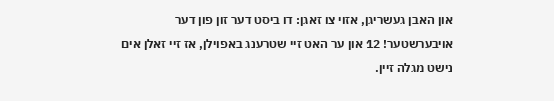און האבן געשריגן, אזוי צו זאגן: דו ביסט דער זון פון דער אויבערשטער! 12 און ער האט זיי שטרענג באפוילן, אז זיי זאלן אים נישט מגלה זיין.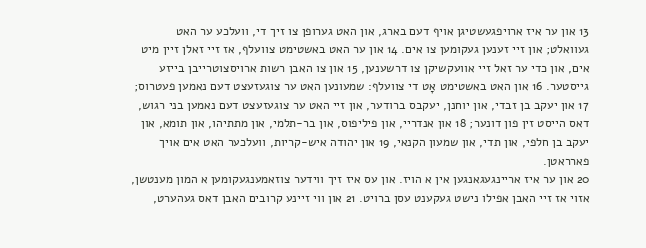13 און ער איז ארויפגעשטיגן אויף דעם בארג, און האט גערופן צו זיך די, וועלכע ער האט געוואלט; און זיי זענען געקומען צו אים. 14 און ער האט באשטימט צוועלף, אז זיי זאלן זיין מיט אים, און כדי ער זאל זיי אוועקשיקן צו דרשענען, 15 און צו האבן רשות ארויסצוטרייבן בייזע גייסטער. 16 און האט באשטימט אָט די צוועלף: שמעונען האט ער צוגעזעצט דעם נאמען פעטרוס; 17 און יעקב בן זבדי, און יוחנן, יעקבס ברודער, און זיי האט ער צוגעזעצט דעם נאמען בני רגוש, דאס הייסט זין פון דונער; 18 און אנדריי, און פיליפוס, און בר‑תלמי, און מתתיהו, און תומא, און יעקב בן חלפי, און תדי, און שמעון הקנאי, 19 און יהודה איש‑קריות, וועלכער האט אים אויך פארראטן.
20 און ער איז אריינגעגאנגען אין א הויז. און עס איז זיך ווידער צוזאמענגעקומען א המון מענטשן, אזוי אז זיי האבן אפילו נישט געקענט עסן ברויט. 21 און ווי זיינע קרובים האבן דאס געהערט,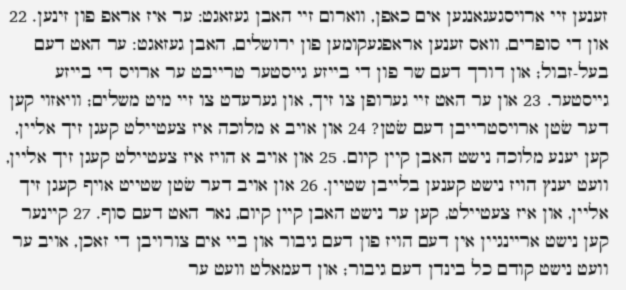זענען זיי ארויסגעגאנגען אים כאפן, ווארום זיי האבן געזאגט: ער איז אראפ פון זינען. 22 און די סופרים, וואס זענען אראפגעקומען פון ירושלים, האבן געזאגט: ער האט דעם בעל‑זבול; און דורך דעם שר פון די בייזע גייסטער טרייבט ער ארויס די בייזע גייסטער. 23 און ער האט זיי גערופן צו זיך, און גערעדט צו זיי מיט משלים; וויאזוי קען דער שׂטן ארויסטרייבן דעם שׂטן? 24 און אויב א מלוכה איז צעטיילט קעגן זיך אליין, קען יענע מלוכה נישט האבן קיין קיום. 25 און אויב א הויז איז צעטיילט קעגן זיך אליין, וועט יענץ הויז נישט קענען בלייבן שטיין. 26 און אויב דער שׂטן שטייט אויף קעגן זיך אליין, און איז צעטיילט, קען ער נישט האבן קיין קיום, נאר האט דעם סוף. 27 קיינער קען נישט אריינגיין אין דעם הויז פון דעם גיבור און ביי אים צורויבן די זאכן, אויב ער וועט נישט קודם כל בינדן דעם גיבור; און דעמאלט וועט ער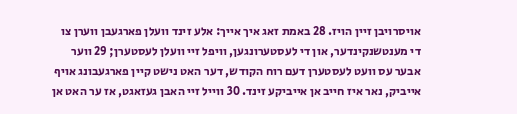אויסרויבן זיין הויז. 28 באמת זאג איך אייך: אלע זינד וועלן פארגעבן ווערן צו די מענטשנקינדער, און די לעסטערונגען, וויפל זיי וועלן לעסטערן; 29 ווער אבער עס וועט לעסטערן דעם רוח הקודש, דער האט נישט קיין פארגעבונג אויף אייביק, נאר איז חייב אן אייביקע זינד. 30 ווייל זיי האבן געזאגט, אז ער האט אן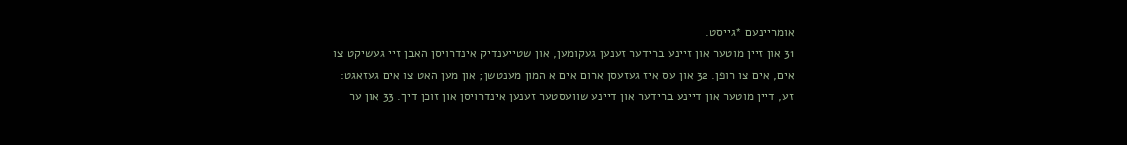אומריינעם *גייסט.
31 און זיין מוטער און זיינע ברידער זענען געקומען, און שטייענדיק אינדרויסן האבן זיי געשיקט צו אים, אים צו רופן. 32 און עס איז געזעסן ארום אים א המון מענטשן; און מען האט צו אים געזאגט: זע, דיין מוטער און דיינע ברידער און דיינע שוועסטער זענען אינדרויסן און זוכן דיך. 33 און ער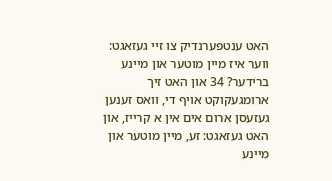האט ענטפערנדיק צו זיי געזאגט: ווער איז מיין מוטער און מיינע ברידער? 34 און האט זיך ארומגעקוקט אויף די, וואס זענען געזעסן ארום אים אין א קרייז, און האט געזאגט: זע, מיין מוטער און מיינע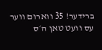ברידער! 35 ווארום ווער עס וועט טאן ה׳ס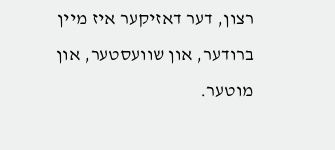רצון, דער דאזיקער איז מיין ברודער, און שוועסטער, און מוטער.